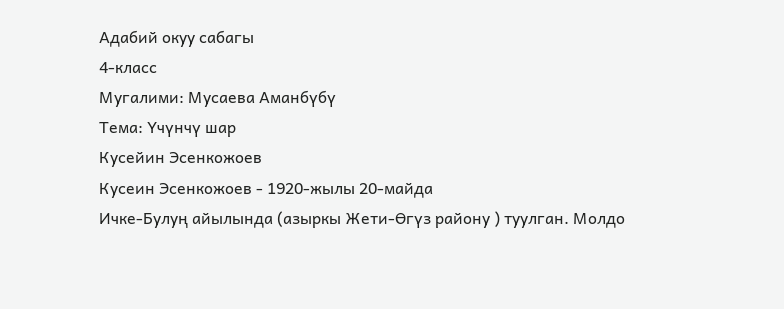Адабий окуу сабагы
4-класс
Мугалими: Мусаева Аманбүбү
Тема: Үчүнчү шар
Кусейин Эсенкожоев
Кусеин Эсенкожоев - 1920-жылы 20-майда
Ичке-Булуң айылында (азыркы Жети-Өгүз району ) туулган. Молдо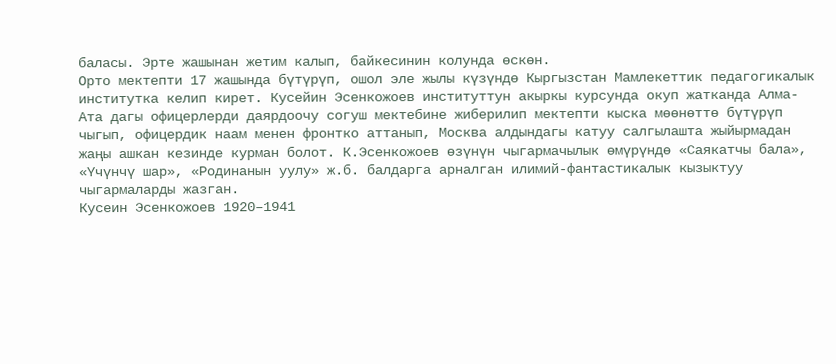баласы. Эрте жашынан жетим калып, байкесинин колунда өскөн.
Орто мектепти 17 жашында бүтүрүп, ошол эле жылы күзүндө Кыргызстан Мамлекеттик педагогикалык институтка келип кирет. Кусейин Эсенкожоев институттун акыркы курсунда окуп жатканда Алма- Ата дагы офицерлерди даярдоочу согуш мектебине жиберилип мектепти кыска мөөнөттө бүтүрүп чыгып, офицердик наам менен фронтко аттанып, Москва алдындагы катуу салгылашта жыйырмадан жаңы ашкан кезинде курман болот. К.Эсенкожоев өзүнүн чыгармачылык өмүрүндө «Саякатчы бала», «Үчүнчү шар», «Родинанын уулу» ж.б. балдарга арналган илимий-фантастикалык кызыктуу чыгармаларды жазган.
Кусеин Эсенкожоев 1920–1941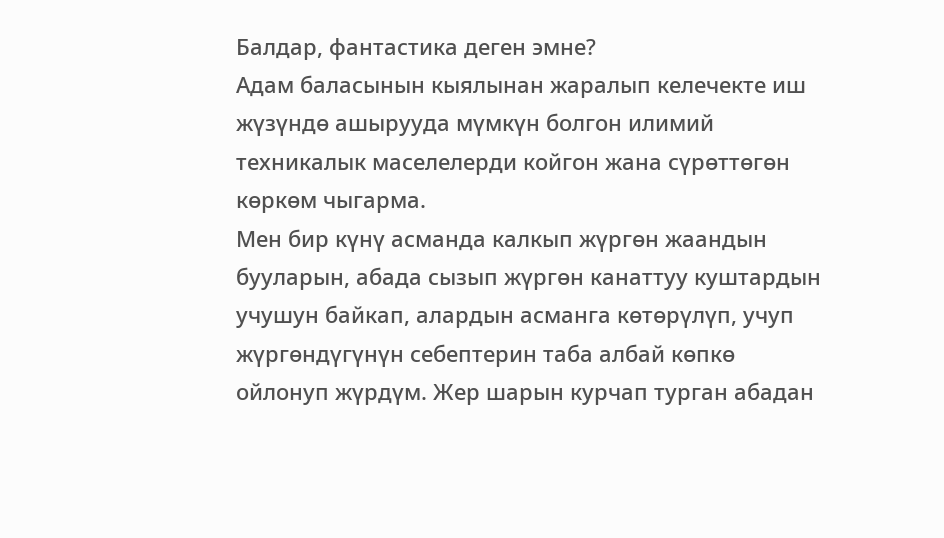Балдар, фантастика деген эмне?
Адам баласынын кыялынан жаралып келечекте иш жүзүндɵ ашырууда мүмкүн болгон илимий техникалык маселелерди койгон жана сүрɵттɵгɵн кɵркɵм чыгарма.
Мен бир күнү асманда калкып жүргөн жаандын бууларын, абада сызып жүргөн канаттуу куштардын учушун байкап, алардын асманга көтөрүлүп, учуп жүргөндүгүнүн себептерин таба албай көпкө ойлонуп жүрдүм. Жер шарын курчап турган абадан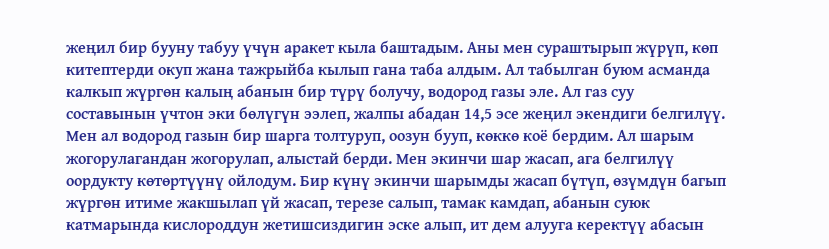жеңил бир бууну табуу үчүн аракет кыла баштадым. Аны мен сураштырып жүрүп, көп китептерди окуп жана тажрыйба кылып гана таба алдым. Ал табылган буюм асманда калкып жүргөн калың абанын бир түрү болучу, водород газы эле. Ал газ суу составынын үчтон эки бөлүгүн ээлеп, жалпы абадан 14,5 эсе жеңил экендиги белгилүү.
Мен ал водород газын бир шарга толтуруп, оозун бууп, көккө коё бердим. Ал шарым жогорулагандан жогорулап, алыстай берди. Мен экинчи шар жасап, ага белгилүү оордукту көтөртүүнү ойлодум. Бир күнү экинчи шарымды жасап бүтүп, өзүмдүн багып жүргөн итиме жакшылап үй жасап, терезе салып, тамак камдап, абанын суюк катмарында кислороддун жетишсиздигин эске алып, ит дем алууга керектүү абасын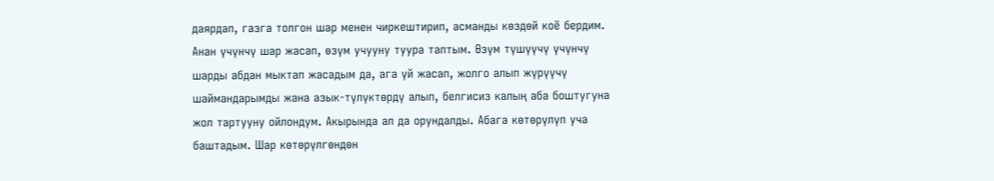даярдап, газга толгон шар менен чиркештирип, асманды көздөй коё бердим.
Анан үчүнчү шар жасап, өзүм учууну туура таптым. Өзүм түшүүчү үчүнчү шарды абдан мыктап жасадым да, ага үй жасап, жолго алып жүрүүчү шаймандарымды жана азык-түлүктөрдү алып, белгисиз калың аба боштугуна жол тартууну ойлондум. Акырында ал да орундалды. Абага көтөрүлүп уча баштадым. Шар көтөрүлгөндөн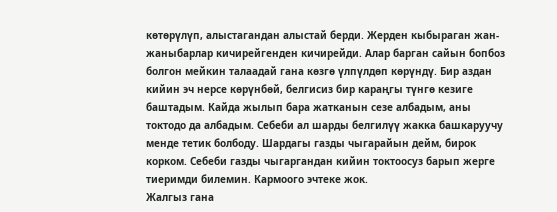көтөрүлүп, алыстагандан алыстай берди. Жерден кыбыраган жан-жаныбарлар кичирейгенден кичирейди. Алар барган сайын бопбоз болгон мейкин талаадай гана көзгө үлпүлдөп көрүндү. Бир аздан кийин эч нерсе көрүнбөй, белгисиз бир караңгы түнгө кезиге баштадым. Кайда жылып бара жатканын сезе албадым, аны токтодо да албадым. Себеби ал шарды белгилүү жакка башкаруучу менде тетик болбоду. Шардагы газды чыгарайын дейм, бирок корком. Себеби газды чыгаргандан кийин токтоосуз барып жерге тиеримди билемин. Кармоого эчтеке жок.
Жалгыз гана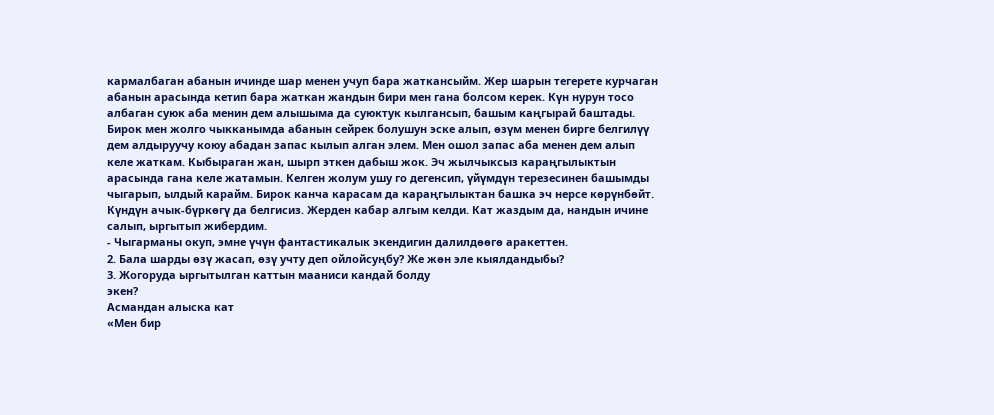кармалбаган абанын ичинде шар менен учуп бара жаткансыйм. Жер шарын тегерете курчаган абанын арасында кетип бара жаткан жандын бири мен гана болсом керек. Күн нурун тосо албаган суюк аба менин дем алышыма да суюктук кылгансып, башым каңгырай баштады. Бирок мен жолго чыкканымда абанын сейрек болушун эске алып, өзүм менен бирге белгилүү дем алдыруучу коюу абадан запас кылып алган элем. Мен ошол запас аба менен дем алып келе жаткам. Кыбыраган жан, шырп эткен дабыш жок. Эч жылчыксыз караңгылыктын арасында гана келе жатамын. Келген жолум ушу го дегенсип, үйүмдүн терезесинен башымды чыгарып, ылдый карайм. Бирок канча карасам да караңгылыктан башка эч нерсе көрүнбөйт. Күндүн ачык-бүркөгү да белгисиз. Жерден кабар алгым келди. Кат жаздым да, нандын ичине салып, ыргытып жибердим.
- Чыгарманы окуп, эмне үчүн фантастикалык экендигин далилдөөгө аракеттен.
2. Бала шарды өзү жасап, өзү учту деп ойлойсуңбу? Же жөн эле кыялдандыбы?
3. Жогоруда ыргытылган каттын мааниси кандай болду
экен?
Асмандан алыска кат
«Мен бир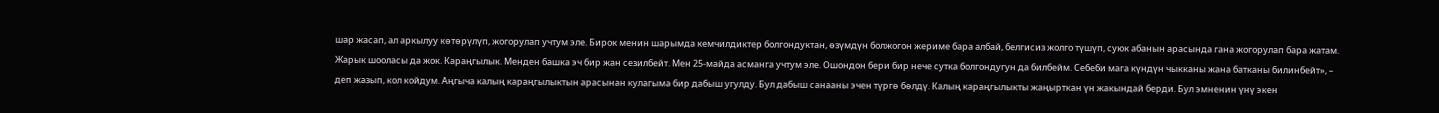шар жасап, ал аркылуу көтөрүлүп, жогорулап учтум эле. Бирок менин шарымда кемчилдиктер болгондуктан, өзүмдүн болжогон жериме бара албай, белгисиз жолго түшүп, суюк абанын арасында гана жогорулап бара жатам. Жарык шооласы да жок. Караңгылык. Менден башка эч бир жан сезилбейт. Мен 25-майда асманга учтум эле. Ошондон бери бир нече сутка болгондугун да билбейм. Себеби мага күндүн чыкканы жана батканы билинбейт», – деп жазып, кол койдум. Аңгыча калың караңгылыктын арасынан кулагыма бир дабыш угулду. Бул дабыш санааны эчен түргө бөлдү. Калың караңгылыкты жаңырткан үн жакындай берди. Бул эмненин үнү экен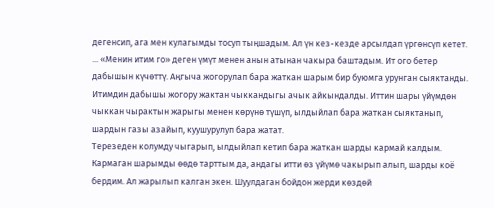дегенсип, ага мен кулагымды тосуп тыңшадым. Ал үн кез-кезде арсылдап үргөнсүп кетет. ... «Менин итим го» деген үмүт менен анын атынан чакыра баштадым. Ит ого бетер дабышын күчөттү. Аңгыча жогорулап бара жаткан шарым бир буюмга урунган сыяктанды. Итимдин дабышы жогору жактан чыккандыгы ачык айкындалды. Иттин шары үйүмдөн чыккан чырактын жарыгы менен көрүнө түшүп, ылдыйлап бара жаткан сыяктанып, шардын газы азайып, куушурулуп бара жатат.
Терезеден колумду чыгарып, ылдыйлап кетип бара жаткан шарды кармай калдым. Кармаган шарымды өөдө тарттым да, андагы итти өз үйүмө чакырып алып, шарды коё бердим. Ал жарылып калган экен. Шуулдаган бойдон жерди көздөй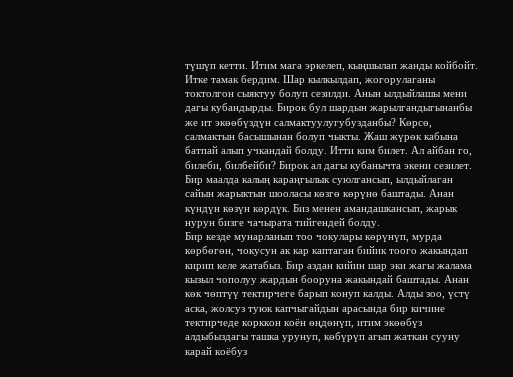түшүп кетти. Итим мага эркелеп, кыңшылап жанды койбойт. Итке тамак бердим. Шар кылкылдап, жогорулаганы токтолгон сыяктуу болуп сезилди. Анын ылдыйлашы мени дагы кубандырды. Бирок бул шардын жарылгандыгынанбы же ит экөөбүздүн салмактуулугубузданбы? Көрсө, салмактын басышынан болуп чыкты. Жаш жүрөк кабына батпай алып учкандай болду. Итти ким билет. Ал айбан го, билеби, билбейби? Бирок ал дагы кубанычта экени сезилет. Бир маалда калың караңгылык суюлгансып, ылдыйлаган сайын жарыктын шооласы көзгө көрүнө баштады. Анан күндүн көзүн көрдүк. Биз менен амандашкансып, жарык нурун бизге чачырата тийгендей болду.
Бир кезде мунарланып тоо чокулары көрүнүп, мурда көрбөгөн, чокусун ак кар каптаган бийик тоого жакындап кирип келе жатабыз. Бир аздан кийин шар эки жагы жалама кызыл чополуу жардын бооруна жакындай баштады. Анан көк чөптүү тектирчеге барып конуп калды. Алды зоо, үстү аска, жолсуз туюк капчыгайдын арасында бир кичине тектирчеде корккон коён өңдөнүп, итим экөөбүз алдыбыздагы ташка урунуп, көбүрүп агып жаткан сууну карай коёбуз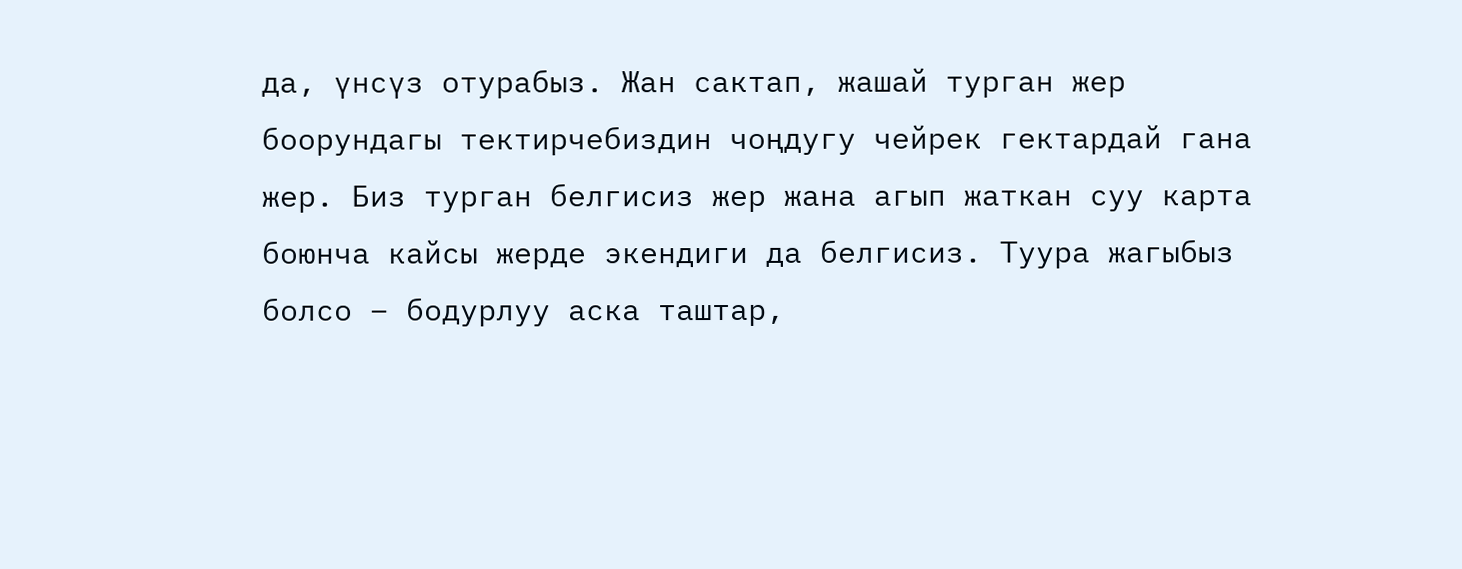да, үнсүз отурабыз. Жан сактап, жашай турган жер боорундагы тектирчебиздин чоңдугу чейрек гектардай гана жер. Биз турган белгисиз жер жана агып жаткан суу карта боюнча кайсы жерде экендиги да белгисиз. Туура жагыбыз болсо – бодурлуу аска таштар,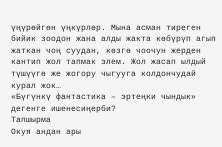үңүрөйгөн үңкүрлөр. Мына асман тиреген бийик зоодон жана алды жакта көбүрүп агып жаткан чоң суудан, көзгө чоочун жерден кантип жол тапмак элем. Жол жасап ылдый түшүүгө же жогору чыгууга колдончудай курал жок…
«Бүгүнкү фантастика – эртеңки чындык» дегенге ишенесиңерби?
Тапшырма
Окуя андан ары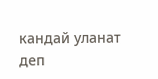кандай уланат
деп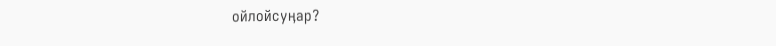ойлойсуӊар?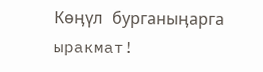Көӊүл бурганыӊарга ыракмат!